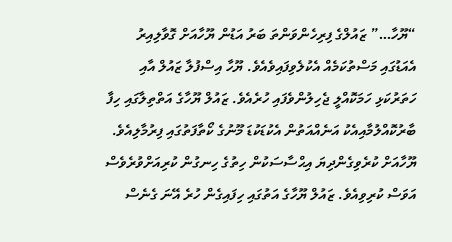“ޔޫހާ…” ޒައުލްގެ ފިރިހެންވަންތަ ބަރު އަޑުން ޔޫހާއަށް ގޮވާލިއިރު އެއަޑުގައި މަސްތުކަމެއް އެކުލެވިފައިވެއެވެ. ޔޫހާ އިސްފުލާ ޒައުލް އާއި ހަތަރުކަޅި ހަމަކޮއްލީ ޖެހިލުންވެފައި ހުރެއެވެ. ޒައުލް ޔޫހާގެ އަތްތިލާގައި ހިފާ ބާރުކޮއްލުމާއިއެކު އަނެއްއަތުން އެކުޑަކުޑަ މޫނުގެ ކޯތާފަތުގައި ފިރުމާލިއެވެ. ޔޫހާއަށް ކުރެވިގެންދިޔަ އިޙްސާސަކުން ހިތުގެ ހިނގުން ކުރިއަށްވުރެވެސް އަވަސް ކުރިވިއެވެ. ޒައުލް ޔޫހާގެ އަތުގައި ހިފައިގެން ހުރެ އޭނަ ގެނެސް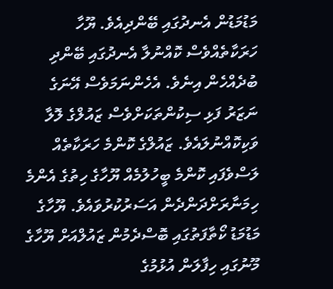މަޑުމަޑުން އެނދުގައި ބޭންދިއެވެ. ޔޫހާ ހަރަކާތެއްވެސް ކޮއްނުލާ އެނދުގައި ބޭންދި ބުދެއްހެން އިނެވެ. އެހެންނަމަވެސް އޭނަގެ ނަޒަރު ފަޅި ސިކުންތަކަށްވެސް ޒައުލްގެ ލޮލާ ވަކިކޮއްނުލައެވެ. ޒައުލްގެ ކޮންމެ ހަރަކާތެއް ލަސްވެފައި ކޮންމެ ބީހުލުމެއް ޔޫހާގެ ހިތުގެ އެންމެ ހިމަނާރަށްދަންދެން އަސަރުކުރުވައެވެ. ޔޫހާގެ މަޑުމަޑު ކޯތާފަތުގައި ބޮސްދެމުން ޒައުލްއަށް ޔޫހާގެ މޫނުގައި ހިފާލަން އުޅުމުގެ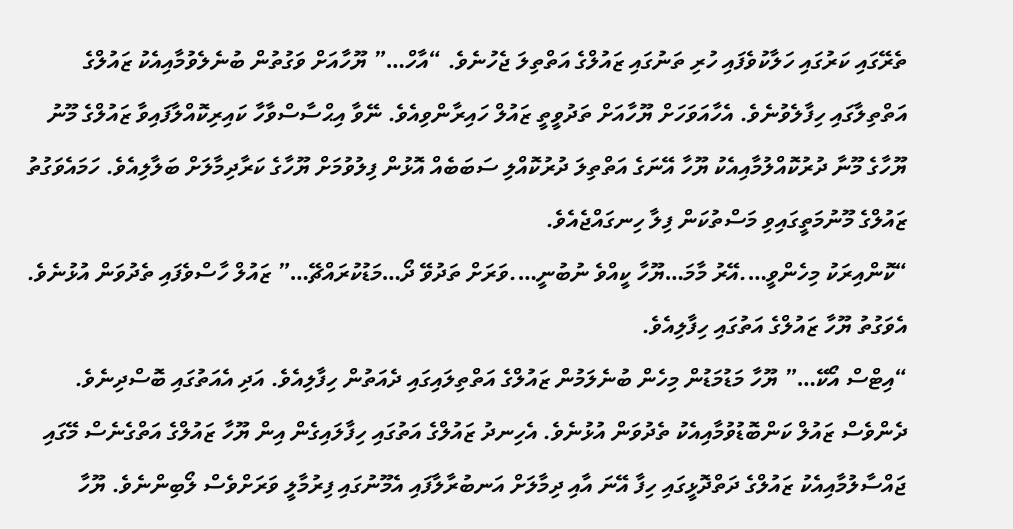ތެރޭގައި ކަރުގައި ހަލާކުވެފައި ހުރި ތަނުގައި ޒައުލްގެ އަތްތިލަ ޖެހުނެވެ. “އާހް…” ޔޫހާއަށް ވަގުތުން ބުނެލެވުމާއިއެކު ޒައުލްގެ އަތްތިލާގައި ހިފާލެވުނެވެ. އެހާއަވަހަށް ޔޫހާއަށް ތަދުވީތީ ޒައުލް ހައިރާންވިއެވެ. ނޭވާ އިޙްސާސްވާހާ ކައިރިކޮއްލާފައިވާ ޒައުލްގެ މޫނު ޔޫހާގެ މޫނާ ދުރުކޮއްލުމާއިއެކު ޔޫހާ އޭނަގެ އަތްތިލަ ދުރުކޮއްލި ސަބަބެއް އޮޅުން ފިލުވުމަށް ޔޫހާގެ ކަރާދިމާލަށް ބަލާލިއެވެ. ހަމައެވަގުތު ޒައުލްގެ މޫނުމަތީގައިވި މަސްތުކަން ފިލާ ހިނގައްޖެއެވެ.
“ކޮންއިރަކު މިހެންވީ….އޭރު މާމަ…ޔޫހާ ކީއްވެ ނުބުނީ….ވަރަށް ތަދުވޭ ދޯ…މަޑުކުރައްޗޭ…” ޒައުލް ހާސްވެފައި ތެދުވަން އުޅުނެވެ. އެވަގުތު ޔޫހާ ޒައުލްގެ އަތުގައި ހިފާލިއެވެ.
“އިޓްސް އޯކޭ…” ޔޫހާ މަޑުމަޑުން މިހެން ބުނެލަމުން ޒައުލްގެ އަތްތިލައިގައި ދެއަތުން ހިފާލިއެވެ. އަދި އެއަތުގައި ބޮސްދިނެވެ. ދެންވެސް ޒައުލް ކަންބޮޑުވުމާއިއެކު ތެދުވަން އުޅުނެވެ. އެހިނދު ޒައުލްގެ އަތުގައި ހިފާލައިގެން އިން ޔޫހާ ޒައުލްގެ އަތްގެނެސް މޭގައި ޖައްސާލުމާއިއެކު ޒައުލްގެ ދަތްދޮޅީގައި ހިފާ އޭނަ އާއި ދިމާލަށް އަނބުރާލާފައި އެމޫނުގައި ފިރުމާލީ ވަރަށްވެސް ލޯބިންނެވެ. ޔޫހާ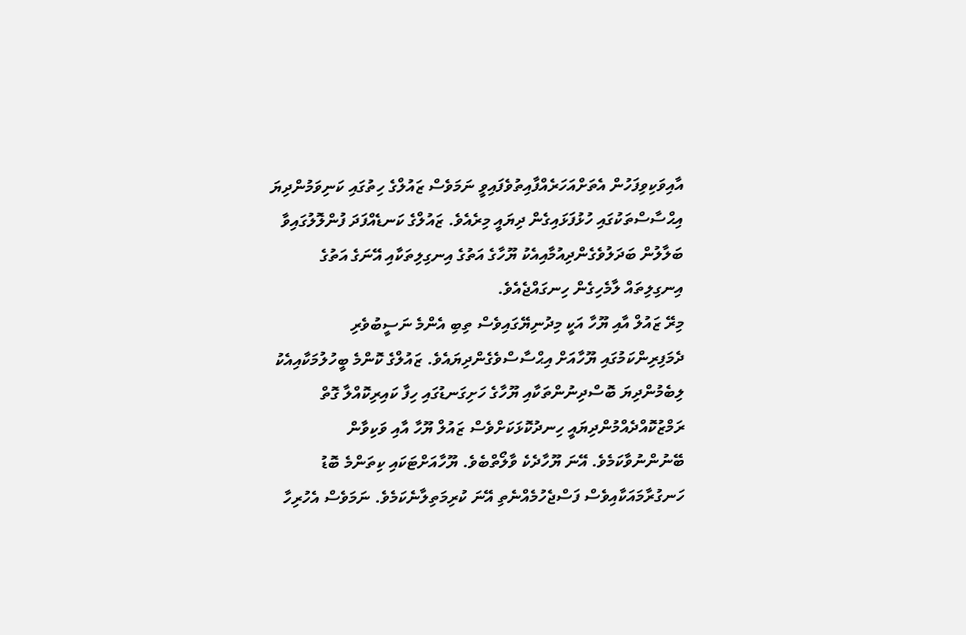އާއިވަކިވިފަހުން އެތަށްއަހަރެއްފާއިތުވެފައިވީ ނަމަވެސް ޒައުލްގެ ހިތުގައި ކަނިވަމުންދިޔަ އިޙްސާސްތަކުގައި ހުޅުފަޅައިގެން ދިޔައީ މިރެއެވެ. ޒައުލްގެ ކަނޑެއްފަދަ ފުންލޮލުގައިވާ ބަލާލުން ބަދަލުވެގެންދިއުމާއިއެކު ޔޫހާގެ އަތުގެ އިނގިލިތަކާއި އޭނަގެ އަތުގެ އިނގިލިތައް ލާމެހިގެން ހިނގައްޖެއެވެ.
މިރޭ ޒައުލް އާއި ޔޫހާ އަކީ މިދުނިޔޭގައިވެސް ތިބި އެންމެ ނަސީބުވެރި ދެމަފިރިންކަމުގައި ޔޫހާއަށް އިޙްސާސްވެގެންދިޔައެވެ. ޒައުލްގެ ކޮންމެ ބީހުލުމަކާއިއެކު ލިބެމުންދިޔަ ބޮސްދިނުންތަކާއި ޔޫހާގެ ހަށިގަނޑުގައި ހިފާ ކައިރިކޮއްލާ ގޮތް ރަމްޒުކޮއްދެއްމުންދިޔައީ ހިނދުކޮޅަކަށްވެސް ޒައުލް ޔޫހާ އާއި ވަކިވާން ބޭނުންނުވާކަމެވެ. އޭނަ ޔޫހާދެކެ ވާލޯތްބެވެ. ޔޫހާއަށްޓަކައި ކިތަންމެ ބޮޑު ހަނގުރާމައަކާއިވެސް ފަސްޖެހުމެއްނެތި އޭނަ ކުރިމަތިލާނެކަމެވެ. ނަމަވެސް އެހުރިހާ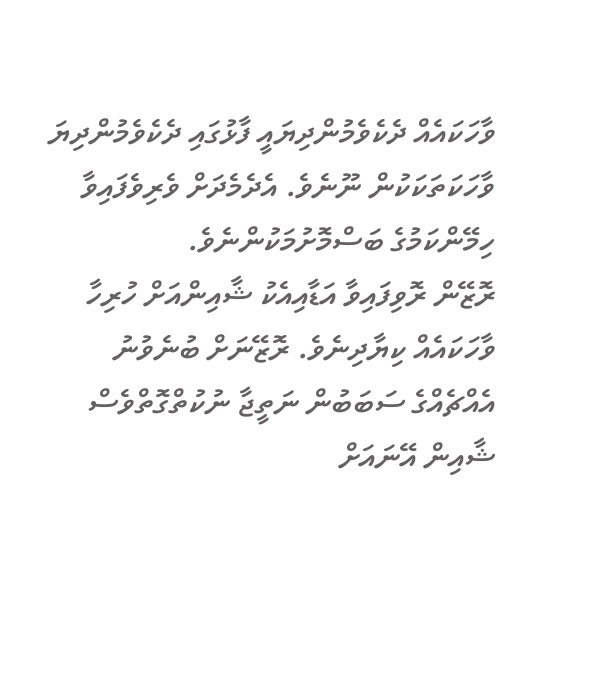ވާހަކައެއް ދެކެވެމުންދިޔައީ ފާޅުގައި ދެކެވެމުންދިޔަ ވާހަކަތަކަކުން ނޫނެވެ. އެދެމެދަށް ވެރިވެފައިވާ ހިމޭންކަމުގެ ބަސްމޮށުމަކުންނެވެ.
ރޮޒޭން ރޮވިފައިވާ އަޑާއިއެކު ޝާއިންއަށް ހުރިހާ ވާހަކައެއް ކިޔާދިނެވެ. ރޮޒޭނަށް ބުނެވުނު އެއްޗެއްގެ ސަބަބުން ނަތީޖާ ނުކުތްގޮތްވެސް ޝާއިން އޭނައަށް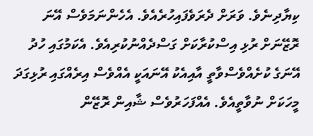ކިޔާދިނެވެ. ވަރަށް ދެރަވެފައިހުރެއެވެ. އެހެންނަމަވެސް އޭނަ ރޮޒޭނަށް ރުޅި އިސްކުރާކަށް ގަސްދެއްނުކުރިއެވެ. އެކަމުގައި ހުދު އޭނަގެ ކުށެއްވެސްވާތީ އާއިއެކު އޭނައަކީ އެއްވެސް އިރެއްގައި ރުޅިގަދަ މީހަކަށް ނުވާތީއެވެ. އެއްފަހަރުވެސް ޝާއިން ރޮޒޭން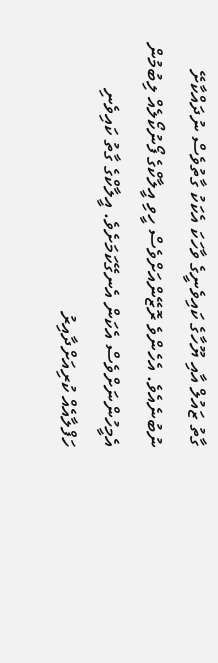ގާތު ޒައުލް އާއި ޔޫހާގެ ކައިވެނީގެ ވާހަކަ އެކަކު ގާތުވެސް ނުދައްކާށޭ ނުބުނެއެވެ. އެހެންވެ ރޮޒޭންއަށްވެސް ހީވި އީލާކްގެ ފޯނުކޯލެއް ލިބުމުން އެމީހުންނަށްވެސް އެކަން އެނގޭކަމަށެވެ. އީލާކްގެ ގާތު ކައިވެނި ހަފްލާއެއް ކުރިއަށްދާއިރު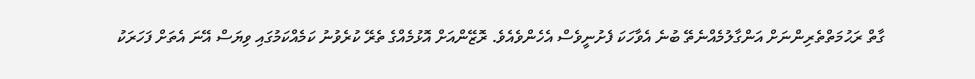ގާތް ރަޙުމަތްތެރިންނަށް އަންގާލުމެއްނެތޭ ބުނެ އެވާހަކަ ފެށުނީވެސް އެހެންވެއެވެ. ރޮޒޭންއަށް އޮޅުމެއްގެ ތެރޭ ކުރެވުނު ކަމެއްކަމުގައި ވިޔަސް އޭނަ އެތަށް ފަހަރަކު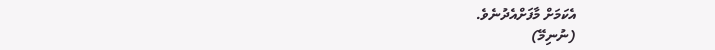އެކަމަށް މާފަށްއެދުނެވެ.
(ނުނިމޭ)